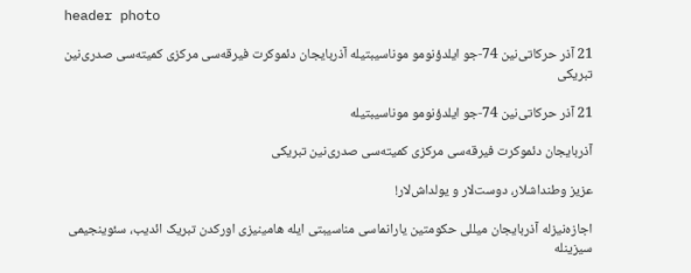header photo

21 آذر حرکاتی‌نین 74-جو ایلدؤنومو موناسیبتیله آذربایجان دئموکرت فیرقه‌سی مرکزی کمیته‌سی صدری‌نین تبریکی

21 آذر حرکاتی‌نین 74-جو ایلدؤنومو موناسیبتیله

آذربایجان دئموکرت فیرقه‌سی مرکزی کمیته‌سی صدری‌نین تبریکی

عزیز وطنداشلار، دوست‌لار و یولداش‌لار!

اجازه‌نیزله آذربایجان میللی حکومتین یارانماسی مناسیبتی ایله هامینیزی اورکدن تبریک ائدیب، سئوینجیمی سیزینله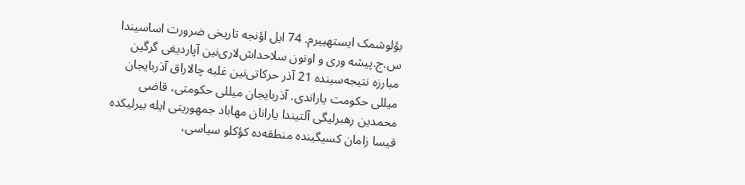بؤلوشمک ایستهییرم. 74 ایل اؤنجه تاریخی ضرورت اساسیندا س.ج.پیشه وری و اونون سلاحداش‌لاری‌نین آپاردیغی گرگین  مبارزه نتیجه‌سینده 21 آذر حرکاتی‌نین غلبه چالا‌راق آذربایجان میللی حکومت یاراندی. آذربایجان میللی حکومتی، قاضی محمدین رهبرلیگی آلتیندا یارانان مهاباد جمهوریتی ایله بیرلیکده قیسا زامان کسیگینده منطقه‌ده کؤکلو سیاسی،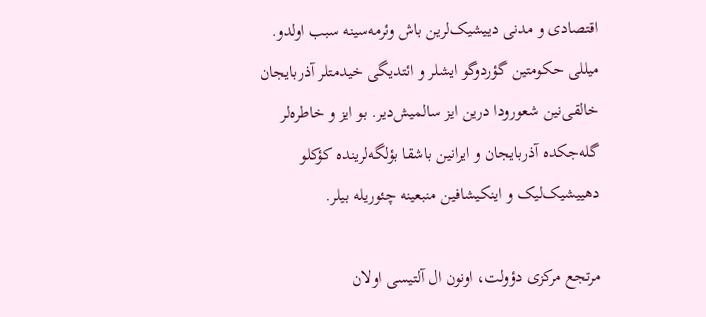اقتصادی و مدنی دییشیک‌لرین باش وئرمه‌سینه سبب اولدو. میللی حکومتین گؤردوگو ایشلر و ائتدیگی خیدمتلر آذربایجان خالقی‌نین شعورودا درین ایز سالمیش‌دیر. بو ایز و خاطره‌لر  گله‌جکده آذربایجان و ایرانین باشقا بؤلگه‌لرینده کؤکلو دهییشیک‌لیک و اینکیشافین منبعینه چئوریله بیلر.

مرتجع مرکزی دؤولت، اونون ال آلتیسی اولان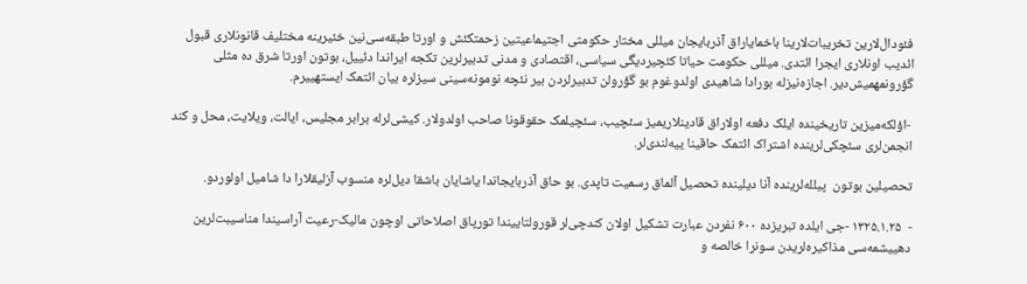فئودال‌لارین تخریبات‌لارینا باخمایا‌راق آذربایجان میللی مختار حکومتی اجتیماعیتین زحمتکئش و اورتا طبقه‌سی‌نین خئیرینه مختلیف قانونلاری قبول ائدیب اونلاری ایجرا ائتدی. میللی حکومت حیاتا کئچیردیگی سیاسی، اقتصادی و مدنی تدبیرلرین تکجه ایراندا دئییل، بوتون اورتا شرق ده مثلی گؤرونمهمیش‌دیر. اجازه‌نیزله بورادا شاهیدی اولدوغوم بو گؤرولن تدبیرلردن بیر نئچه نومونه‌سینی سیزلره بیان ائتمک ایستهییرم.

 -اؤلکه‌میزین تاریخینده ایلک دفعه اولا‌راق قادینلاریمیز سئچیب، سئچیلمک حقوقونا صاحب اولدولار. کیشی‌لرله برابر مجلیس، ایالت، ویلایت، محل و کند انجمن‌لری سئچکی‌لرینده اشتراک ائتمک حاقینا ییه‌لندی‌لر.

تحصیلین بوتون  پیلله‌لرینده آنا دیلینده تحصیل آلماق رسمیت تاپدی. بو حاق آذربایجاندا یاشایان باشقا دیل‌لره منسوب آزلیقلارا دا شامیل اولوردو.

-  ۱٣۲۵.۱.۲۵ -جی ایلده تبریزده ۶۰۰ نفردن عبارت تشکیل اولان کندچی‌لر قورولتاییندا تورپاق اصلاحاتی اوچون مالیک-رعیت آراسیندا مناسیبت‌لرین دهییشمه‌سی مذاکیره‌لریدن سونرا خالصه و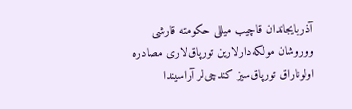آذربایجاندان قاچیب میللی حکومته قارشی ووروشان مولکه‌دارلارین تورپاق‌لاری مصا‌دره اولونا‌راق تورپاق‌سیز کندچی‌لر آراسیندا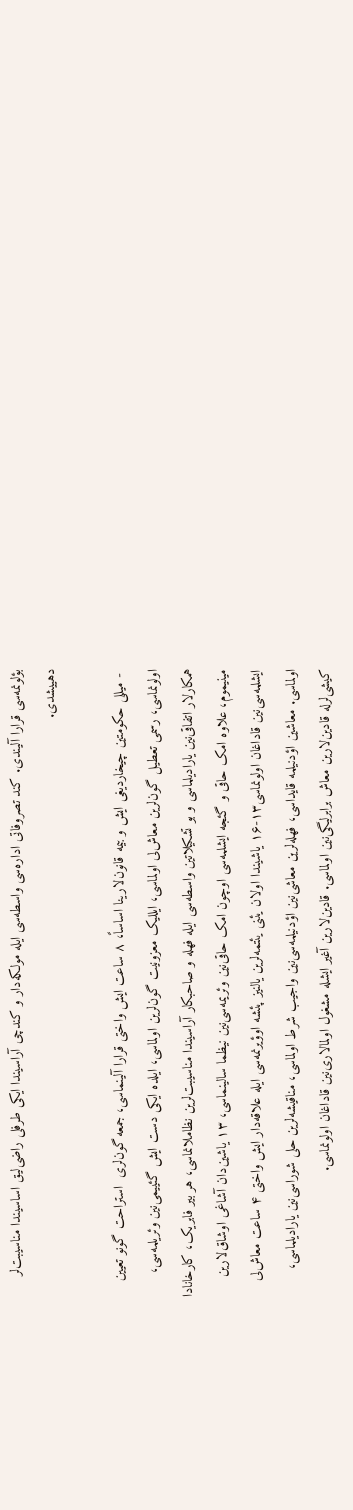بؤلونمه‌سی قرارا آلیندی. کند تصروفاتی اداره‌سی واسطه‌سی ایله مولکه‌دار و کندچی آراسیندا ایکی طرفلی راضی‌لیق اساسیندا مناسیبت‌لر دهییشدی.

 - میللی حکومتین چیخاردیغی ایش و بیمه قانون‌لارینا اساساً، ۸ ساعت ایش واختی قرارا آلینماسی، جمعه گون‌لری  استراحت گونو تعیین اولونماسی، رسمی تعطیل گون‌لرین معاش‌لی اولماسی، ایللیک معزونیت گون‌لرین اولماسی، ایلده ایکی دست ایش گئییمی‌نین وئریلمه‌سی، همکارلار اتفاقی‌نین یارادیلماسی و بو تشکیلاتین واسطه‌سی ایله فهله و صاحبکار آراسیندا مناسیبت‌لرین نظاملانماسی، هر بیر فابریک، کارخانادا مینیموم، علاوه امک حاقی و گئجه ایشلمه‌سی اوچون امک حاقی‌نین وئریمه‌سی‌نین نیظما سالینماسی، ۱٣ یاشین‌دان آشاغی اوشاق‌لارین ایشلمه‌سی‌نین قاداغان اولونماسی۱٣-۱۶ یاشیندا اولان یئنی یئتمه‌لرین یالنیز پئشه اوؤیرنمه‌سی ایله علاقه‌دار ایش واختی ۴ ساعت معاش‌لی اولماسی. معاشین اؤدنیلمه قایداسی، فهله‌لرین معاشی‌نین اؤدنیلمه‌سی‌نین واجیب شرط اولماسی، مناقیشه‌لرین حلی شوراسی‌نین یارادیلماسی، کیشی‌لرله قادین‌لارین معاش برابرلیگی‌نین اولماسی. قادین‌لارین آغیر ایشله مشغول اولما‌لاری‌نین قاداغان اولونماسی.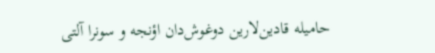حامیله قادین‌لارین دوغوش‌دان اؤنجه و سونرا آلتی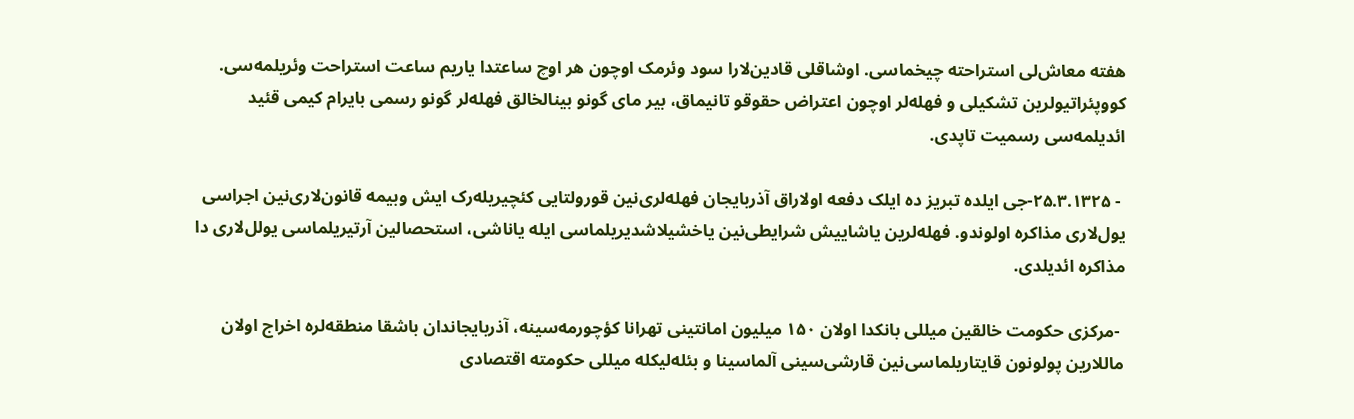هفته معاش‌لی استراحته چیخماسی. اوشاقلی قادین‌لارا سود وئرمک اوچون هر اوچ ساعتدا یاریم ساعت استراحت وئریلمه‌سی. کووپئراتیو‌لرین تشکیلی و فهله‌لر اوچون اعتراض حقوقو تانیماق، بیر مای گونو بینالخالق فهله‌لر گونو رسمی بایرام کیمی قئید ائدیلمه‌سی رسمیت تاپدی.

 - ۱٣۲۵.٣.۲۵-جی ایلده تبریز ده ایلک دفعه اولا‌راق آذربایجان فهله‌لری‌نین قورولتایی کئچیریله‌رک ایش وبیمه قانون‌لاری‌نین اجراسی یول‌لاری مذاکره اولوندو. فهله‌لرین یاشاییش شرایطی‌نین یاخشیلاشدیریلماسی ایله یاناشی، استحصالین آرتیریلماسی یولل‌لاری دا مذاکره ائدیلدی.

 -مرکزی حکومت خالقین میللی بانکدا اولان ۱۵۰ میلیون امانتینی تهرانا کؤچورمه‌سینه، آذربایجاندان باشقا منطقه‌لره اخراج اولان ماللارین پولونون قایتاریلماسی‌نین قارشی‌سینی آلماسینا و بئله‌لیکله میللی حکومته اقتصادی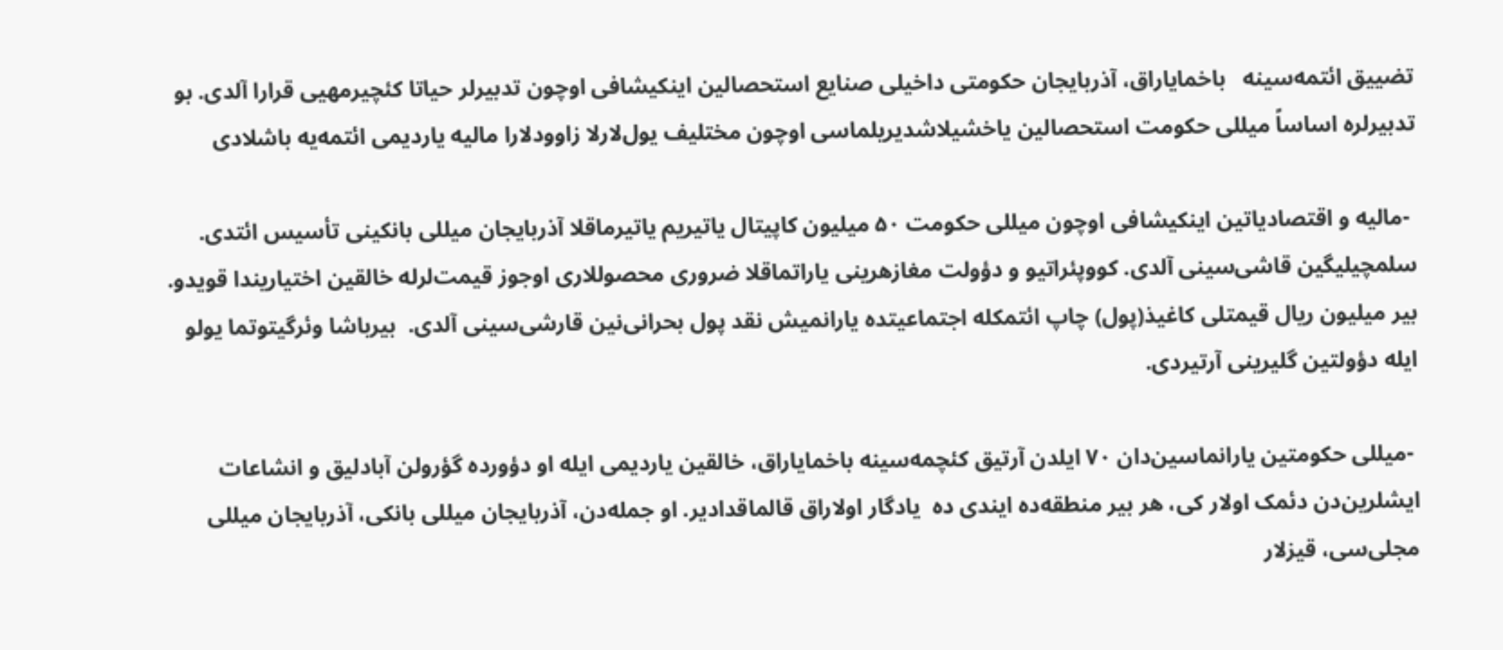تضییق ائتمه‌سینه   باخمایا‌راق، آذربایجان حکومتی داخیلی صنایع استحصالین اینکیشافی اوچون تدبیرلر حیاتا کئچیرمهیی قرارا آلدی. بو تدبیرلره اساساً میللی حکومت استحصالین یاخشیلاشدیریلماسی اوچون مختلیف یول‌لارلا زاوودلارا مالیه یاردیمی ائتمه‌یه باشلادی

 -مالیه و اقتصادیاتین اینکیشافی اوچون میللی حکومت ۵۰ میلیون کاپیتال یاتیریم یاتیرماقلا آذربایجان میللی بانکینی تأسیس ائتدی. سلمچیلیگین قاشی‌سینی آلدی. کووپئراتیو و دؤولت مغازهرینی یاراتماقلا ضروری محصوللاری اوجوز قیمت‌لرله خالقین اختیاریندا قویدو. بیر میلیون ریال قیمتلی کاغیذ(پول) چاپ ائتمکله اجتماعیتده یارانمیش نقد پول بحرانی‌نین قارشی‌سینی آلدی.  بیرباشا وئرگیتوتما یولو ایله دؤولتین گلیرینی آرتیردی.

 -میللی حکومتین یارانماسین‌دان ٧۰ ایلدن آرتیق کئچمه‌سینه باخمایا‌راق، خالقین یاردیمی ایله او دؤورده گؤرولن آبادلیق و انشاعات ایشلرین‌دن دئمک اولار کی، هر بیر منطقه‌ده ایندی ده  یادگار اولا‌راق قالماقدا‌دیر. او جمله‌دن، آذربایجان میللی بانکی، آذربایجان میللی مجلی‌سی، قیزلار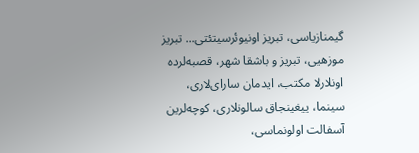گیمنازیاسی، تبریز اونیوئرسیتئتی... تبریز موزهیی، تبریز و باشقا شهر، قصبه‌لرده اونلارلا مکتب، ایدمان سارای‌لاری، سینما، ییغینجاق سالونلاری، کوچه‌لرین آسفالت اولونماسی،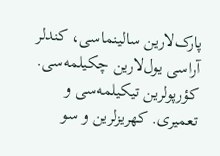پارک‌لارین سالینماسی، کندلر آراسی یول‌لارین چکیلمه‌سی. کؤرپولرین تیکیلمه‌سی و تعمیری. کهریزلرین و سو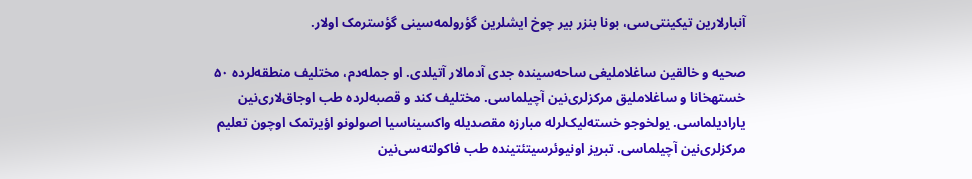آنبارلارین تیکینتی‌سی، بونا بنزر بیر چوخ ایشلرین گؤرولمه‌سینی گؤسترمک اولار.

صحیه و خالقین ساغلاملیغی ساحه‌سینده جدی آدما‌لار آتیلدی. او جمله‌دم، مختلیف منطقه‌لرده ۵۰ خستهخانا و ساغلاملیق مرکزلری‌نین آچیلماسی. مختلیف کند و قصبه‌لرده طب اوجاق‌لاری‌نین یارادیلماسی. یولخوجو خسته‌لیک‌لرله مبارزه مقصدیله واکسیناسیا اصولونو اؤیرتمک اوچون تعلیم مرکزلری‌نین آچیلماسی. تبریز اونیوئرسیتئتینده طب فاکولته‌سی‌نین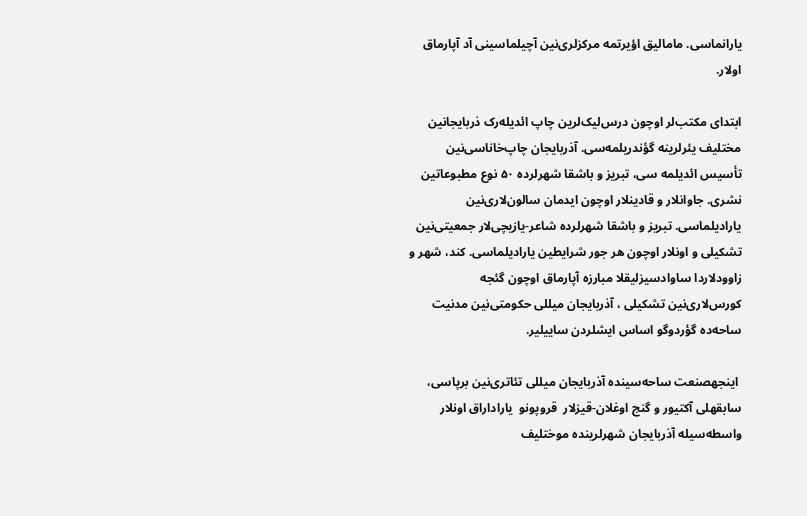یارانماسی. ماما‌لیق اؤیرتمه مرکزلری‌نین آچیلماسینی آد آپارماق اولار.

ابتدای مکتب‌لر اوچون درس‌لیک‌لرین چاپ ائدیله‌رک ذربایجانین مختلیف یئرلرینه گؤندریلمه‌سی. آذربایجان چاپ‌خاناسی‌نین تأسیس ائدیلمه سی، تبریز و باشقا شهرلرده ۵۰ نوع مطبوعاتین نشری. جاوانلار و قادینلار اوچون ایدمان سالون‌لاری‌نین یارادیلماسی. تبریز و باشقا شهرلرده شاعر-یازیچی‌لار جمعیتی‌نین تشکیلی و اونلار اوچون هر جور شرایطین یارادیلماسی. کند، شهر و زاوودلاردا ساوادسیزلیقلا مبارزه آپارماق اوچون گئجه کورس‌لاری‌نین تشکیلی ، آذربایجان میللی حکومتی‌نین مدنیت ساحه‌ده گؤردوگو اساس ایشلردن ساییلیر.

 اینجهصنعت ساحه‌سینده آذربایجان میللی تئاتری‌نین برپاسی، سابقهلی آکتیور و گنج اوغلان-قیزلار  قروپونو  یارادا‌راق اونلار واسطه‌سیله آذربایجان شهرلرینده موختلیف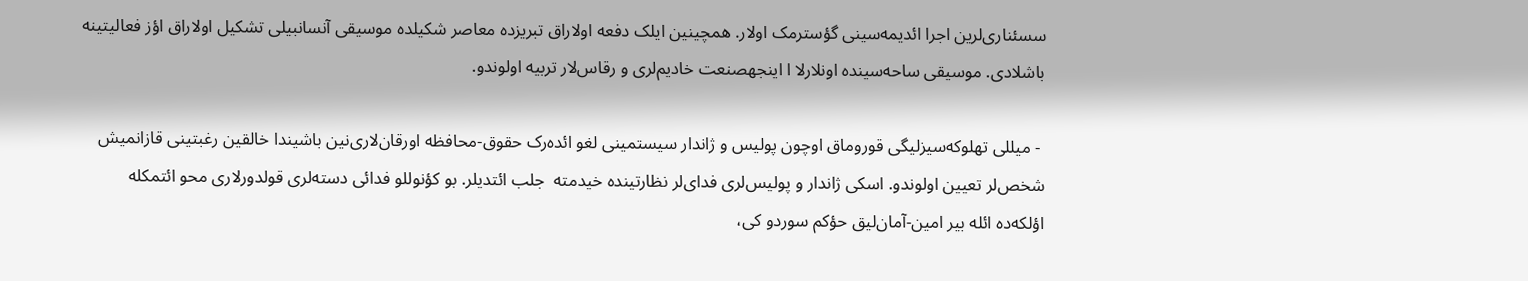سسئناری‌لرین اجرا ائدیمه‌سینی گؤسترمک اولار. همچینین ایلک دفعه اولا‌راق تبریزده معاصر شکیلده موسیقی آنسانبیلی تشکیل اولا‌راق اؤز فعالیتینه باشلادی. موسیقی ساحه‌سینده اونلارلا ا اینجهصنعت خادیم‌لری و رقاس‌لار تربیه اولوندو.

 - میللی تهلوکه‌سیزلیگی قوروماق اوچون پولیس و ژاندار سیستمینی لغو ائده‌رک حقوق-محافظه اورقان‌لاری‌نین باشیندا خالقین رغبتینی قازانمیش شخص‌لر تعیین اولوندو. اسکی ژاندار و پولیس‌لری فدای‌لر نظارتینده خیدمته  جلب ائتدیلر. بو کؤنوللو فدائی دسته‌لری قولدورلاری محو ائتمکله اؤلکه‌ده ائله بیر امین-آمان‌لیق حؤکم سوردو کی،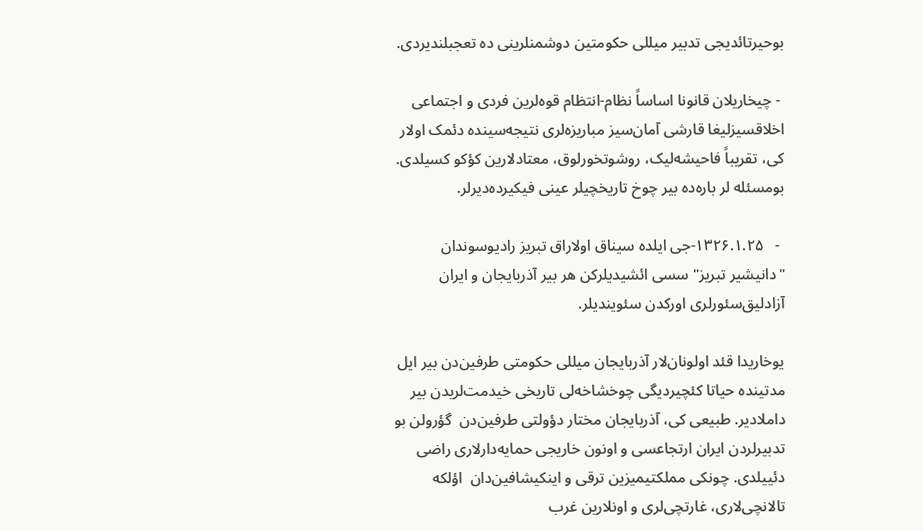بوحیرتائدیجی تدبیر میللی حکومتین دوشمنلرینی ده تعجبلندیردی.

 - چیخاریلان قانونا اساساً نظام-انتظام قوه‌لرین فردی و اجتماعی اخلاقسیزلیغا قارشی آمان‌سیز مباریزه‌لری نتیجه‌سینده دئمک اولار کی، تقریباً فاحیشه‌لیک، روشوتخورلوق، معتادلارین کؤکو کسیلدی. بومسئله لر باره‌ده بیر چوخ تاریخچیلر عینی فیکیرده‌دیرلر.

 -   ۱٣۲۶.۱.۲۵-جی ایلده سیناق اولا‌راق تبریز رادیوسوندان "دانیشیر تبریز" سسی ائشیدیلرکن هر بیر آذربایجان و ایران آزادلیق‌سئورلری اورکدن سئویندیلر.

یوخاریدا قئد اولونان‌لار آذربایجان میللی حکومتی طرفین‌دن بیر ایل مدتینده حیاتا کئچیردیگی چوخشاخه‌لی تاریخی خیدمت‌لریدن بیر داملا‌دیر. طبیعی کی، آذربایجان مختار دؤولتی طرفین‌دن  گؤرولن بو تدبیرلردن ایران ارتجاعسی و اونون خاریجی حمایه‌دارلاری راضی دئییلدی. چونکی مملکتیمیزین ترقی و اینکیشافین‌دان  اؤلکه تالانچی‌لاری، غارتچی‌لری و اونلارین غرب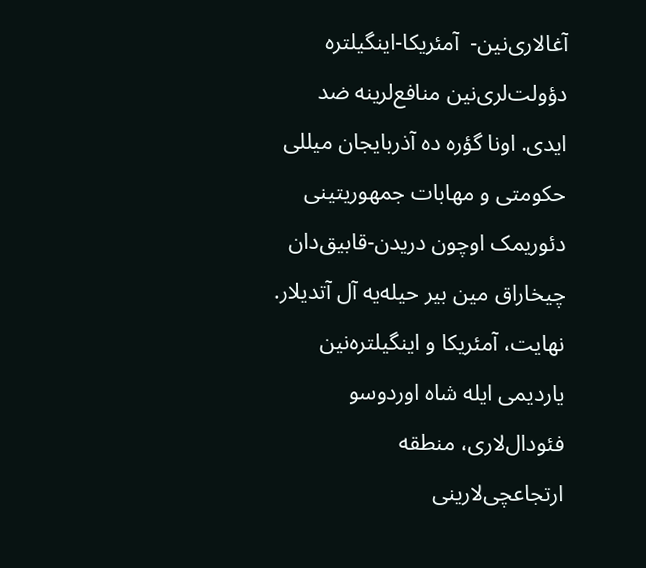آغا‌لاری‌نین-  آمئریکا-اینگیلتره دؤولت‌لری‌نین منافع‌لرینه ضد ایدی. اونا گؤره ده آذربایجان میللی حکومتی و مهابات جمهوریتینی دئوریمک اوچون دریدن-قابیق‌دان چیخا‌راق مین بیر حیله‌یه آل آتدیلار. نهایت، آمئریکا و اینگیلتره‌نین یاردیمی ایله شاه اوردوسو فئودال‌لاری، منطقه ارتجاعچی‌لارینی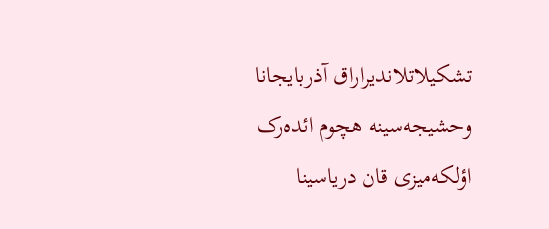تشکیلاتلاندیرا‌راق آذربایجانا وحشیجه‌سینه هچوم ائده‌رک اؤلکه‌میزی قان دریاسینا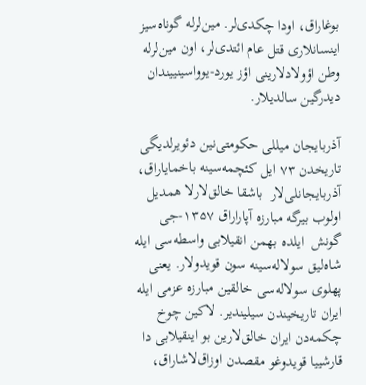بوغا‌راق، اودا چکدی‌لر. مین‌لرله گوناه‌سیز اینسانلاری قتل عام ائتدی‌لر، اون مین‌لرله وطن اؤولادلارینی اؤز یورد-یوواسینییندان دیدرگین سالدیلار.

آذربایجان میللی حکومتی‌نین دئویرلدیگی تاریخدن ۷٣ ایل کئچمه‌سینه باخمایا‌راق، آذربایجانلی‌لار  باشقا خالق‌لارلا همدیل اولوب بیرگه مبارزه آپارا‌راق ۱٣۵۷-جی گونش  ایلده بهمن انقیلابی واسطه‌سی ایله شاه‌لیق سولاله‌سینه سون قویدولار. یعنی پهلوی سولاله‌سی خالقین مبارزه عزمی ایله ایران تاریخیندن سیلیندیر. لاکین چوخ چکمه‌دن ایران خالق‌لارین بو اینقیلابی دا قارشییا قویدوغو مقصدن اوزاق‌لاشا‌راق،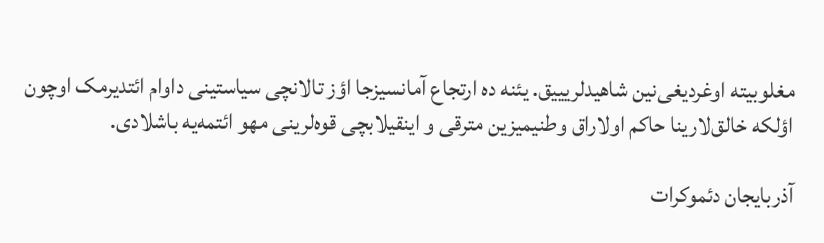مغلوبیته اوغردیغی‌نین شاهیدلریییق. یئنه ده ارتجاع آمانسیزجا اؤز تالانچی سیاستینی داوام ائتدیرمک اوچون اؤلکه خالق‌لارینا حاکم اولا‌راق وطنیمیزین مترقی و اینقیلابچی قوه‌لرینی مهو ائتمه‌یه باشلادی.

آذربایجان دئموکرات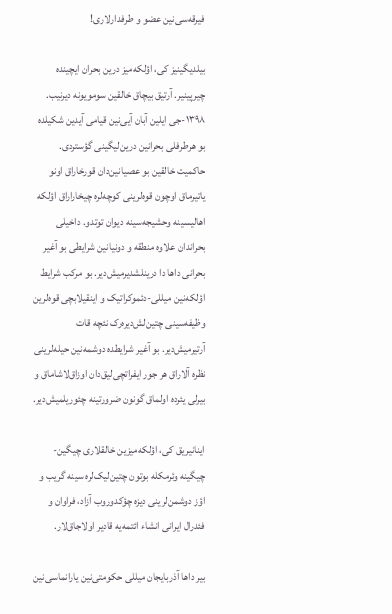فیرقه‌سی‌نین عضو و طرفدارلاری!

بیلدیگینیز کی، اؤلکه‌میز درین بحران ایچینده چیرپینیر. آرتیق بیچاق خالقین سومویونه دیرنیب. ۱٣٩۸-جی ایلین آبان آیی‌نین قیامی آیدین شکیلده بو هرطرفلی بحرانین درین‌لیگینی گؤستردی. حاکمیت خالقین بو عصیانین‌دان قورخا‌راق اونو یاتیرماق اوچون قوه‌لرینی کوچه‌لره چیخارا‌راق اؤلکه اهالیسینه وحشیجه‌سینه دیوان توتدو. داخیلی بحراندان علاوه منطقه و دونیانین شرایطی بو آغیر بحرانی داها دا درینلشدیرمیش‌دیر. بو مرکب شرایط اؤلکه‌نین میللی-دئموکراتیک و اینقیلابچی قوه‌لرین وظیفه‌سینی چتین‌لش‌دیره‌رک نئچه قات آرتیرمیش‌دیر. بو آغیر شرایطده دوشمه‌نین حیله‌لرینی نظره آلا‌راق هر جور ایفراتچی‌لیق‌دان اوزاق‌لاشاماق و بیرلی یئرده اولماق گونون ضرورتینه چئوریلمیش‌دیر.

اینانیریق کی، اؤلکه‌میزین خالقلاری چیگین-چیگینه وئرمکله بوتون چتین‌لیک‌لره سینه گریب و اؤز دوشمن‌لرینی دیزه چؤکدوروب آزاد، فراوان و فئدرال ایرانی انشاء ائتمه‌یه قادیر اولا‌جاق‌لار.

بیر داها آذربایجان میللی حکومتی‌نین یارانماسی‌نین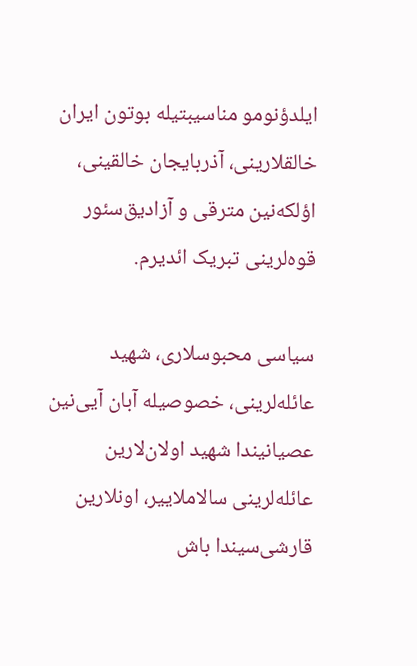ایلدؤنومو مناسیبتیله بوتون ایران خالقلارینی، آذربایجان خالقینی، اؤلکه‌نین مترقی و آزادیق‌سئور قوه‌لرینی تبریک ائدیرم.

سیاسی محبوسلاری، شهید عائله‌لرینی، خصوصیله آبان آیی‌نین عصیانیندا شهید اولان‌لارین  عائله‌لرینی سالاملاییر، اونلارین قارشی‌سیندا باش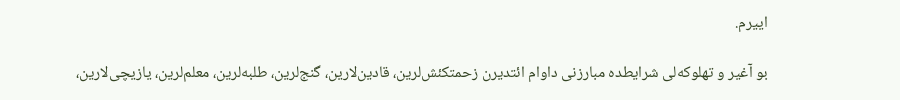اییرم.

بو آغیر و تهلوکه‌لی شرایطده مبارزنی داوام ائتدیرن زحمتکئش‌لرین، قادین‌لارین، گنج‌لرین، طلبه‌لرین، معلم‌لرین، یازیچی‌لارین،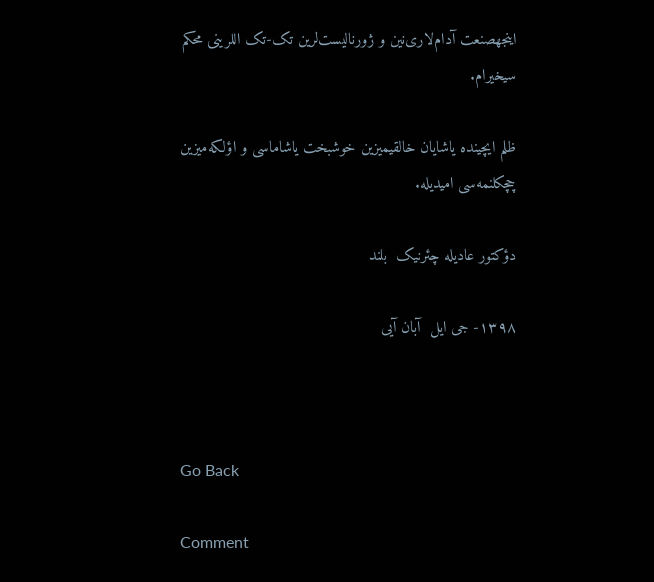اینجهصنعت آدام‌لاری‌نین و ژورنالیست‌لرین تک-تک اللرینی محکم سیخیرام.

ظلم ایچینده یاشایان خالقیمیزین خوشبخت یاشاماسی و اؤلکه‌میزین چچکلنمه‌سی امیدیله.

دؤکتور عادیله چئرنیک  بلند

۱٣٩۸- جی ایل  آبان آیی



Go Back

Comment